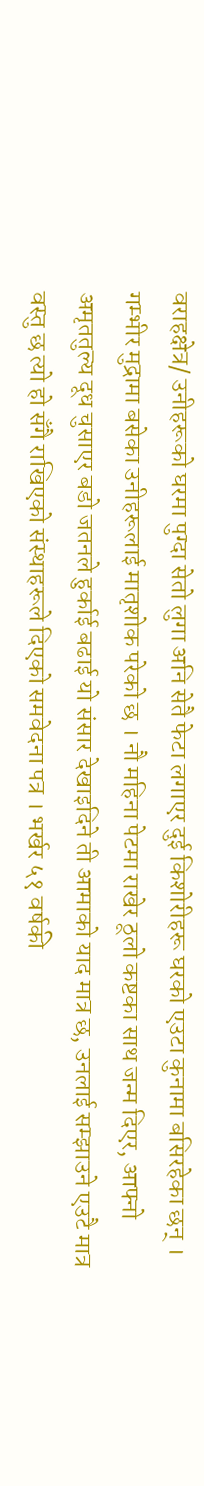वराहक्षेत्र/ उनीहरूको घरमा पुग्दा सेतो लुगा अनि सेतै फेटा लगाएर दुई किशोरीहरू घरको एउटा कुनामा बसिरहेका छन् । गम्भीर मुद्रामा बसेका उनीहरूलाई मातृशोक परेको छ । नौ महिना पेटमा राखेर ठूलो कष्टका साथ जन्म दिएर, आफ्नो अमृततुल्य दूध चुसाएर बडो जतनले हुर्काई बढाई यो संसार देखाइदिने ती आमाको याद मात्र छ, उनलाई सम्झाउने एउटै मात्र वस्तु छ त्यो हो सँगै राखिएको संस्थाहरूले दिएको समवेदना पत्र । भर्खर ५१ वर्षकी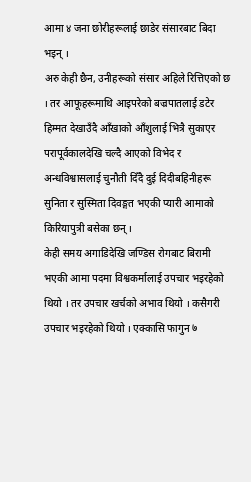आमा ४ जना छोरीहरूलाई छाडेर संसारबाट बिदा भइन् ।
अरु केही छैन, उनीहरूको संसार अहिले रित्तिएको छ । तर आफूहरूमाथि आइपरेको बज्रपातलाई डटेर हिम्मत देखाउँदै आँखाको आँशुलाई भित्रै सुकाएर परापूर्वकालदेखि चल्दै आएको विभेद र अन्धविश्वासलाई चुनौती दिँदै दुई दिदीबहिनीहरू सुनिता र सुस्मिता दिवङ्गत भएकी प्यारी आमाको किरियापुत्री बसेका छन् ।
केही समय अगाडिदेखि जण्डिस रोगबाट बिरामी भएकी आमा पदमा विश्वकर्मालाई उपचार भइरहेको थियो । तर उपचार खर्चको अभाव थियो । कसैगरी उपचार भइरहेको थियो । एक्कासि फागुन ७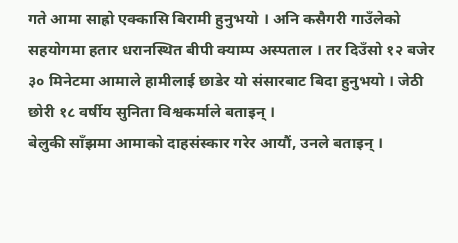गते आमा साह्रो एक्कासि बिरामी हुनुभयो । अनि कसैगरी गाउँलेको सहयोगमा हतार धरानस्थित बीपी क्याम्प अस्पताल । तर दिउँसो १२ बजेर ३० मिनेटमा आमाले हामीलाई छाडेर यो संसारबाट बिदा हुनुभयो । जेठी छोरी १८ वर्षीय सुनिता विश्वकर्माले बताइन् ।
बेलुकी साँझमा आमाको दाहसंस्कार गरेर आयौं, उनले बताइन् ।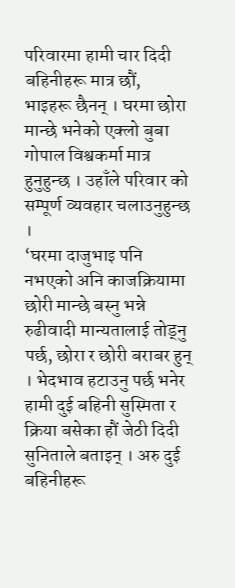परिवारमा हामी चार दिदी बहिनीहरू मात्र छौं, भाइहरू छैनन् । घरमा छोरा मान्छे भनेको एक्लो बुबा गोपाल विश्वकर्मा मात्र हुनुहुन्छ । उहाँले परिवार को सम्पूर्ण व्यवहार चलाउनुहुन्छ ।
‘घरमा दाजुभाइ पनि नभएको अनि काजक्रियामा छोरी मान्छे बस्नु भन्ने रुढीवादी मान्यतालाई तोड्नु पर्छ, छोरा र छोरी बराबर हुन् । भेदभाव हटाउनु पर्छ भनेर हामी दुई बहिनी सुस्मिता र क्रिया बसेका हौं जेठी दिदी सुनिताले बताइन् । अरु दुई बहिनीहरू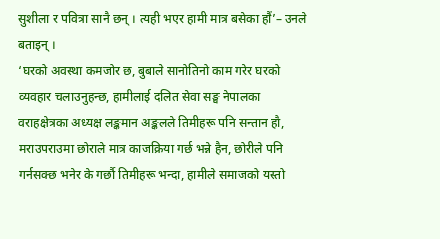सुशीला र पवित्रा सानै छन् । त्यही भएर हामी मात्र बसेका हौं’– उनले बताइन् ।
‘घरको अवस्था कमजोर छ, बुबाले सानोतिनो काम गरेर घरको व्यवहार चलाउनुहन्छ, हामीलाई दलित सेवा सङ्घ नेपालका वराहक्षेत्रका अध्यक्ष लङ्कमान अङ्कलले तिमीहरू पनि सन्तान हौ, मराउपराउमा छोराले मात्र काजक्रिया गर्छ भन्ने हैन, छोरीले पनि गर्नसक्छ भनेर के गर्छौ तिमीहरू भन्दा, हामीले समाजको यस्तो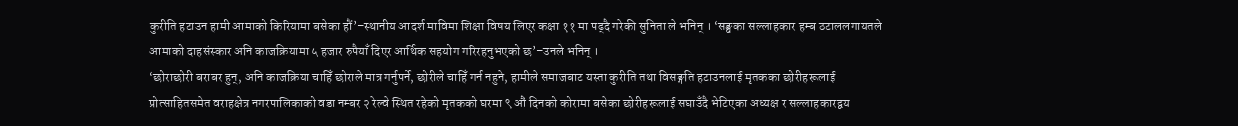कुरीति हटाउन हामी आमाको किरियामा बसेका हौं’–स्थानीय आदर्श माविमा शिक्षा विषय लिएर कक्षा ११ मा पढ्दै गरेकी सुनिता ले भनिन् । ‘सङ्घका सल्लाहकार हम्ब ठटाललगायतले आमाको दाहसंस्कार अनि काजक्रियामा ५ हजार रुपैयाँ दिएर आर्थिक सहयोग गरिरहनुभएको छ’–उनले भनिन् ।
‘छोराछोरी बराबर हुन्, अनि काजक्रिया चाहिँ छोराले मात्र गर्नुपर्ने, छोरीले चाहिँ गर्न नहुने, हामीले समाजबाट यस्ता कुरीति तथा विसङ्गति हटाउनलाई मृतकका छोरीहरूलाई प्रोत्साहितसमेत वराहक्षेत्र नगरपालिकाको वडा नम्बर २ रेल्वे स्थित रहेको मृतकको घरमा ९ औं दिनको कोरामा बसेका छोरीहरूलाई सघाउँदै भेटिएका अध्यक्ष र सल्लाहकारद्वय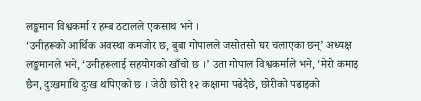लङ्कमान विश्वकर्मा र हम्ब ठटालले एकसाथ भने ।
‘उनीहरूको आर्थिक अवस्था कमजोर छ, बुबा गोपालले जसोतसो घर चलाएका छन्’ अध्यक्ष लङ्कमानले भने, ‘उनीहरूलाई सहयोगको खाँचो छ ।’ उता गोपाल विश्वकर्माले भने, ‘मेरो कमाइ छैन, दुःखमाथि दुःख थपिएको छ । जेठी छोरी १२ कक्षामा पढेदैछे, छोरीको पढाइको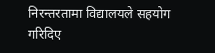निरन्तरतामा विद्यालयले सहयोग गरिदिए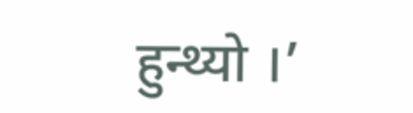हुन्थ्यो ।’